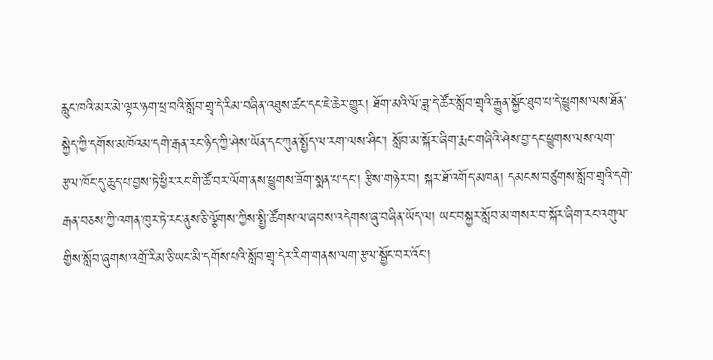རླུང་ཁའི་མར་མེ་ལྟར་ཉག་ཕྲ་བའི་སློབ་གྲྭ་དེ་རིམ་བཞིན་འཐུས་ཚང་དང་ཇེ་ཆེར་གྱུར། ཐོག་མའི་ལོ་ཟླ་དེ་ཚོར་སློབ་གྲྭའི་རྒྱུན་སྐྱོང་ཐུབ་པ་དེ་ཕྱུགས་ལས་ཐོན་སྐྱེད་ཀྱི་དགོས་མཁོའམ་དགེ་རྒན་རང་ཉིད་ཀྱི་ཤེས་ཡོན་དང་ཀུན་སྤྱོད་ལ་རག་ལས་ཤིང་། སློབ་མ་སྐོར་ཞིག་རྨང་གཞིའི་ཤེས་བྱ་དང་ཕྱུགས་ལས་ལག་རྩལ་ཁོང་དུ་ཆུད་པ་བྱས་ཏེ་ཕྱིར་རང་གི་ཚོ་བར་ལོག་ནས་ཕྱུགས་ཟོག་སྨན་པ་དང་། རྩིས་གཉེར་བ། སྐར་ཐོ་འགོད་མཁན། དམངས་བཙུགས་སློབ་གྲྭའི་དགེ་རྒན་བཅས་ཀྱི་འགན་ཁུར་ཏེ་རང་ནུས་ཅི་ལྕོགས་ཀྱིས་སྤྱི་ཚོགས་ལ་ཞབས་འདེགས་ཞུ་བཞིན་ཡོད་ལ། ཡང་བསྐྱར་སློབ་མ་གསར་བ་སྐོར་ཞིག་རང་འགུལ་གྱིས་སློབ་ཞུགས་འགྲོ་རིམ་ཅི་ཡང་མི་དགོས་པའི་སློབ་གྲྭ་དེར་རིག་གནས་ལག་རྩལ་སྦྱོང་བར་འོང་།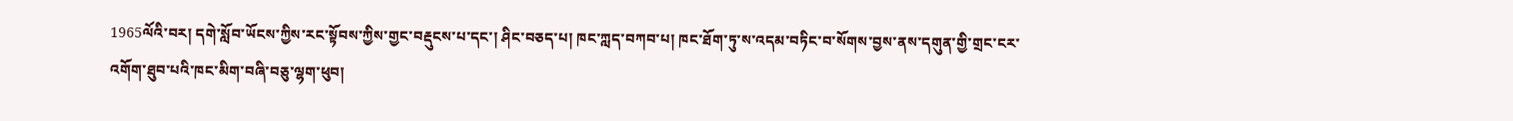1965ལོའི་བར། དགེ་སློབ་ཡོངས་ཀྱིས་རང་སྟོབས་ཀྱིས་གྱང་བརྡུངས་པ་དང་། ཤིང་བཅད་པ། ཁང་ཀླད་བཀབ་པ། ཁང་ཐོག་ཏུ་ས་འདམ་བཏིང་བ་སོགས་བྱས་ནས་དགུན་གྱི་གྲང་ངར་འགོག་ཐུབ་པའི་ཁང་མིག་བཞི་བཅུ་ལྷག་ཕུབ།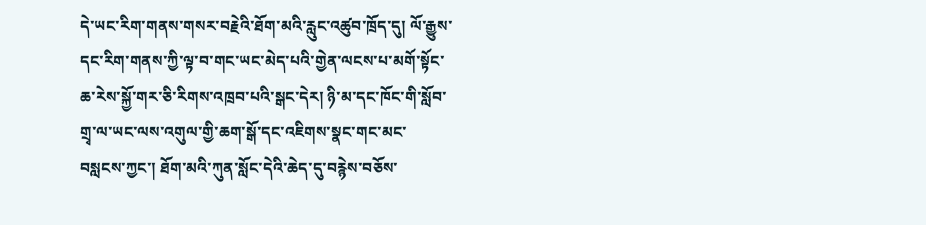དེ་ཡང་རིག་གནས་གསར་བརྗེའི་ཐོག་མའི་རླུང་འཚུབ་ཁྲོད་དུ། ལོ་རྒྱུས་དང་རིག་གནས་ཀྱི་ལྟ་བ་གང་ཡང་མེད་པའི་གྱེན་ལངས་པ་མགོ་སྟོང་ཆ་རེས་སྐྱོ་གར་ཅི་རིགས་འཁྲབ་པའི་སྒང་དེར། ཉི་མ་དང་ཁོང་གི་སློབ་གྲྭ་ལ་ཡང་ལས་འགུལ་གྱི་ཆག་སྒོ་དང་འཇིགས་སྣང་གང་མང་བསླངས་ཀྱང་། ཐོག་མའི་ཀུན་སློང་དེའི་ཆེད་དུ་བརྙེས་བཅོས་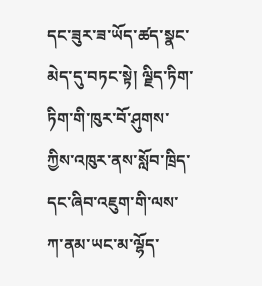དང་ཟུར་ཟ་ཡོད་ཚད་སྣང་མེད་དུ་བཏང་སྟེ། ལྗིད་ཏིག་ཏིག་གི་ཁུར་བོ་ཤུགས་ཀྱིས་འཁུར་ནས་སློབ་ཁྲིད་དང་ཞིབ་འཇུག་གི་ལས་ཀ་ནམ་ཡང་མ་ལྷོད་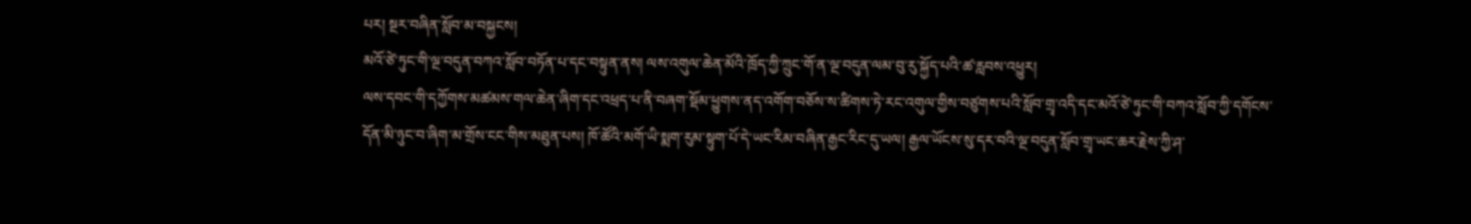པར། སྔར་བཞིན་སློབ་མ་བསྐྱངས།
མའོ་ཙེ་ཏུང་གི་ལྔ་བདུན་བཀའ་སློབ་བཏོན་པ་དང་བསྟུན་ནས། ལས་འགུལ་ཆེན་མོའི་ཁྲོད་ཀྱི་ཀྲུང་གོ་ན་ལྔ་བདུན་ལམ་བུ་རུ་སྐྱོད་པའི་ཚ་རླབས་འཕྱུར།
ལས་དབང་གི་དཀྱོགས་མཚམས་གལ་ཆེན་ཞིག་དང་འཕྲད་པ་ནི་བཞག་སྡོམ་ཕྱུགས་ནད་འགོག་བཅོས་ས་ཚིགས་ཏེ་རང་འགུལ་གྱིས་བཙུགས་པའི་སློབ་གྲྭ་འདི་དང་མའོ་ཙེ་ཏུང་གི་བཀའ་སློབ་ཀྱི་དགོངས་དོན་མི་ཉུང་བ་ཞིག་མ་གྲོས་ངང་གིས་མཐུན་པས། ཁོ་ཚོའི་མགོ་ཡི་སྨག་རུམ་སྟུག་པོ་དེ་ཡང་རིམ་བཞིན་རྒྱང་རིང་དུ་ཡལ། རྒྱལ་ཡོངས་སུ་དར་བའི་ལྔ་བདུན་སློབ་གྲྭ་ཡང་ཆར་རྗེས་ཀྱི་ཤ་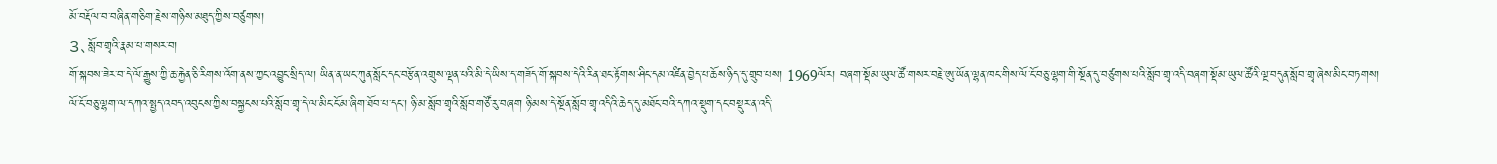མོ་བརྡོལ་བ་བཞིན་གཅིག་རྗེས་གཉིས་མཐུད་ཀྱིས་བཙུགས།
3、སློབ་གྲྭའི་རྣམ་པ་གསར་བ།
གོ་སྐབས་ཟེར་བ་དེ་ལོ་རྒྱུས་ཀྱི་ཆ་རྐྱེན་ཅི་རིགས་འོག་ནས་ཀྱང་འབྱུང་སྲིད་ལ། ཡིན་ན་ཡང་ཀུན་སློང་དང་བརྩོན་འགྲུས་ལྡན་པའི་མི་དེ་ཡིས་ད་གཟོད་གོ་སྐབས་དེའི་རིན་ཐང་རྟོགས་ཤིང་དམ་འཛིན་བྱེད་པ་ཆོས་ཉིད་དུ་གྲུབ་པས། 1969ལོར། བཞག་སྡོམ་ཡུལ་ཚོ་གསར་བརྗེ་ཨུ་ཡོན་ལྷན་ཁང་གིས་ལོ་ངོ་བཅུ་ལྷག་གི་སྔོན་དུ་བཙུགས་པའི་སློབ་གྲྭ་འདི་བཞག་སྡོམ་ཡུལ་ཚོའི་ལྔ་བདུན་སློབ་གྲྭ་ཞེས་མིང་བཏགས།
ལོ་ངོ་བཅུ་ལྷག་ལ་དཀའ་སྤྱད་འབད་འབུངས་ཀྱིས་བསྐྱངས་པའི་སློབ་གྲྭ་དེ་ལ་མིང་ངོ་མ་ཞིག་ཐོབ་པ་དང་། ཉི་མ་སློབ་གྲྭའི་སློབ་གཙོ་རུ་བཞག ཉི་མས་དེ་སྔོན་སློབ་གྲྭ་འདིའི་ཆེད་དུ་མཐོང་བའི་དཀའ་སྡུག་དང་བསྡུར་ན་འདི་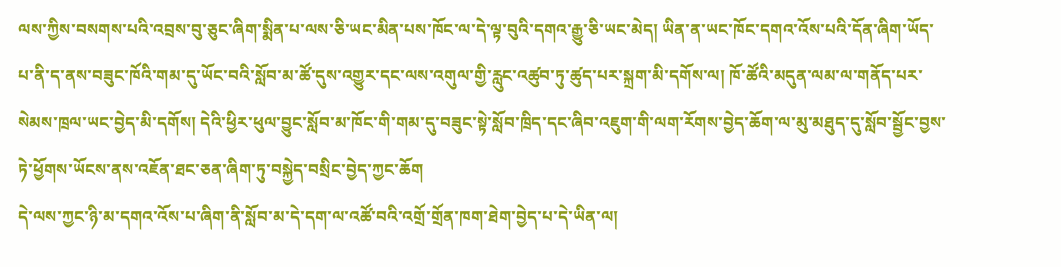ལས་ཀྱིས་བསགས་པའི་འབྲས་བུ་ཅུང་ཞིག་སྨིན་པ་ལས་ཅི་ཡང་མིན་པས་ཁོང་ལ་དེ་ལྟ་བུའི་དགའ་རྒྱུ་ཅི་ཡང་མེད། ཡིན་ན་ཡང་ཁོང་དགའ་འོས་པའི་དོན་ཞིག་ཡོད་པ་ནི་ད་ནས་བཟུང་ཁོའི་གམ་དུ་ཡོང་བའི་སློབ་མ་ཚོ་དུས་འགྱུར་དང་ལས་འགུལ་གྱི་རླུང་འཚུབ་ཏུ་ཚུད་པར་སྐྲག་མི་དགོས་ལ། ཁོ་ཚོའི་མདུན་ལམ་ལ་གནོད་པར་སེམས་ཁྲལ་ཡང་བྱེད་མི་དགོས། དེའི་ཕྱིར་ཕུལ་བྱུང་སློབ་མ་ཁོང་གི་གམ་དུ་བཟུང་སྟེ་སློབ་ཁྲིད་དང་ཞིབ་འཇུག་གི་ལག་རོགས་བྱེད་ཆོག་ལ་མུ་མཐུད་དུ་སློབ་སྦྱོང་བྱས་ཏེ་ཕྱོགས་ཡོངས་ནས་འཇོན་ཐང་ཅན་ཞིག་ཏུ་བསྐྱེད་བསྲིང་བྱེད་ཀྱང་ཆོག
དེ་ལས་ཀྱང་ཉི་མ་དགའ་འོས་པ་ཞིག་ནི་སློབ་མ་དེ་དག་ལ་འཚོ་བའི་འགྲོ་གྲོན་ཁག་ཐེག་བྱེད་པ་དེ་ཡིན་ལ།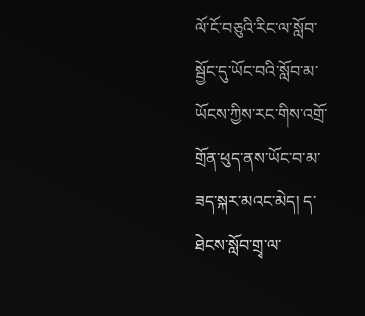ལོ་ངོ་བཅུའི་རིང་ལ་སློབ་སྦྱོང་དུ་ཡོང་བའི་སློབ་མ་ཡོངས་ཀྱིས་རང་གིས་འགྲོ་གྲོན་ཕུད་ནས་ཡོང་བ་མ་ཟད་སྐར་མའང་མེད། ད་ཐེངས་སློབ་གྲྭ་ལ་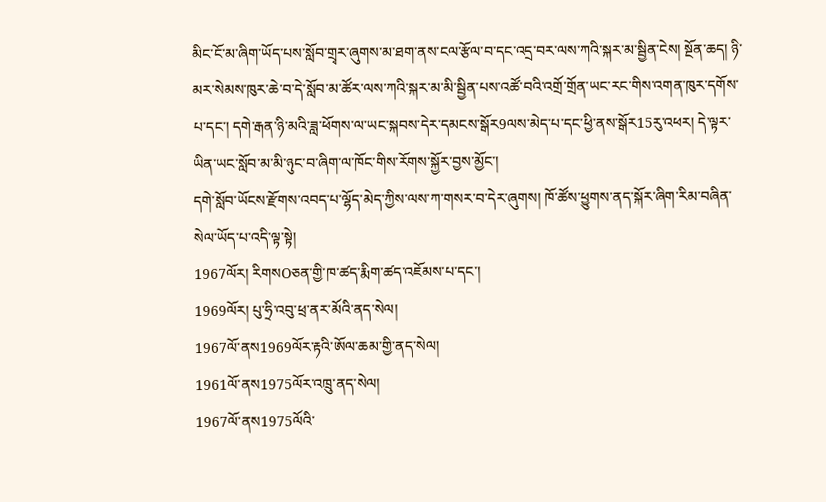མིང་ངོ་མ་ཞིག་ཡོད་པས་སློབ་གྲྭར་ཞུགས་མ་ཐག་ནས་ངལ་རྩོལ་བ་དང་འདྲ་བར་ལས་ཀའི་སྐར་མ་སྦྱིན་ངེས། སྔོན་ཆད། ཉི་མར་སེམས་ཁུར་ཆེ་བ་དེ་སློབ་མ་ཚོར་ལས་ཀའི་སྐར་མ་མི་སྦྱིན་པས་འཚོ་བའི་འགྲོ་གྲོན་ཡང་རང་གིས་འགན་ཁུར་དགོས་པ་དང་། དགེ་རྒན་ཉི་མའི་ཟླ་ཕོགས་ལ་ཡང་སྐབས་དེར་དམངས་སྒོར9ལས་མེད་པ་དང་ཕྱི་ནས་སྒོར15རུ་འཕར། དེ་ལྟར་ཡིན་ཡང་སློབ་མ་མི་ཉུང་བ་ཞིག་ལ་ཁོང་གིས་རོགས་སྐྱོར་བྱས་མྱོང་།
དགེ་སློབ་ཡོངས་རྫོགས་འབད་པ་ལྷོད་མེད་ཀྱིས་ལས་ཀ་གསར་བ་དེར་ཞུགས། ཁོ་ཚོས་ཕྱུགས་ནད་སྐོར་ཞིག་རིམ་བཞིན་སེལ་ཡོད་པ་འདི་ལྟ་སྟེ།
1967ལོར། རིགསOཅན་གྱི་ཁ་ཚད་རྨིག་ཚད་འཇོམས་པ་དང་།
1969ལོར། པུ་ཧྲི་འབུ་ཕྲ་ནར་མོའི་ནད་སེལ།
1967ལོ་ནས1969ལོར་རྟའི་ཨོལ་ཆམ་གྱི་ནད་སེལ།
1961ལོ་ནས1975ལོར་འཁྲུ་ནད་སེལ།
1967ལོ་ནས1975ལོའི་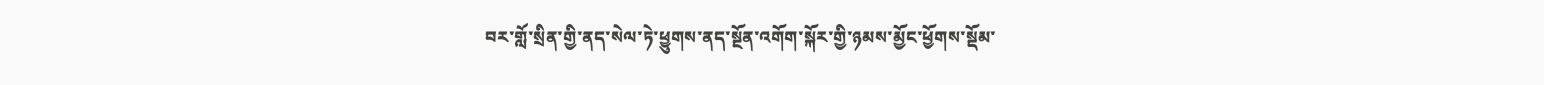བར་གློ་སྲིན་གྱི་ནད་སེལ་ཏེ་ཕྱུགས་ནད་སྔོན་འགོག་སྐོར་གྱི་ཉམས་མྱོང་ཕྱོགས་སྡོམ་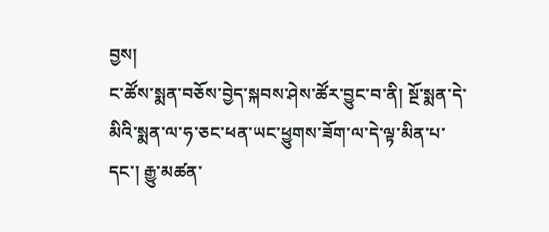བྱས།
ང་ཚོས་སྨན་བཅོས་བྱེད་སྐབས་ཤེས་ཚོར་བྱུང་བ་ནི། སྔོ་སྨན་དེ་མིའི་སྨན་ལ་ཧ་ཅང་ཕན་ཡང་ཕྱུགས་ཟོག་ལ་དེ་ལྟ་མིན་པ་དང་། རྒྱུ་མཚན་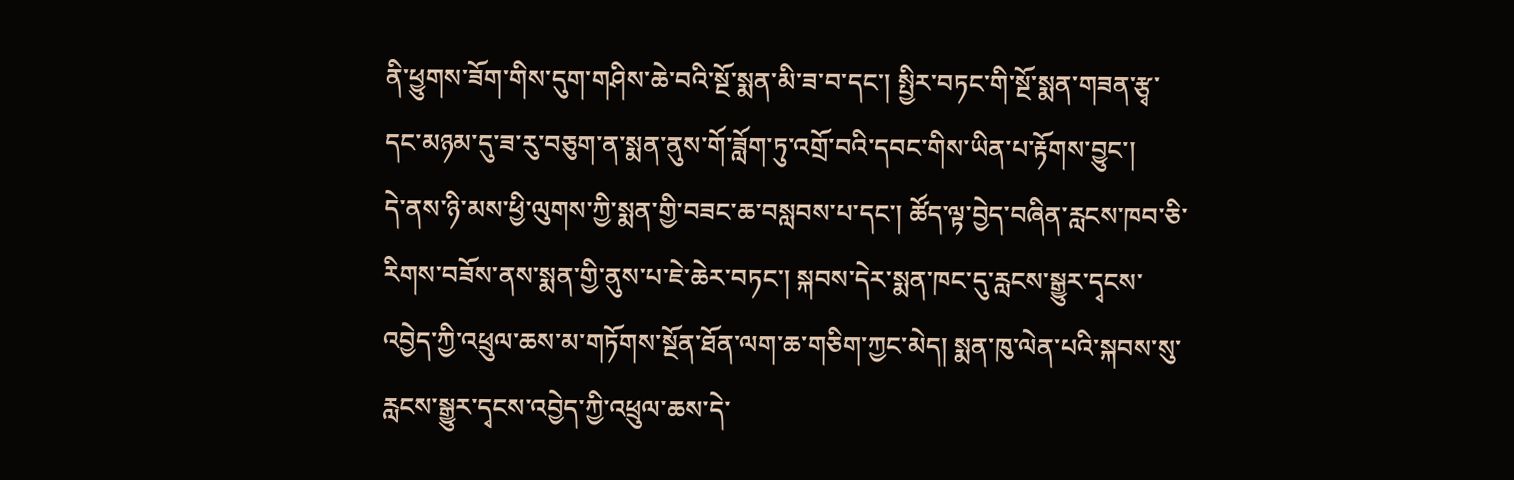ནི་ཕྱུགས་ཟོག་གིས་དུག་གཤིས་ཆེ་བའི་སྔོ་སྨན་མི་ཟ་བ་དང་། སྤྱིར་བཏང་གི་སྔོ་སྨན་གཟན་རྩྭ་དང་མཉམ་དུ་ཟ་རུ་བཅུག་ན་སྨན་ནུས་གོ་ཟློག་ཏུ་འགྲོ་བའི་དབང་གིས་ཡིན་པ་རྟོགས་བྱུང་།
དེ་ནས་ཉི་མས་ཕྱི་ལུགས་ཀྱི་སྨན་གྱི་བཟང་ཆ་བསླབས་པ་དང་། ཚོད་ལྟ་བྱེད་བཞིན་རླངས་ཁབ་ཅི་རིགས་བཟོས་ནས་སྨན་གྱི་ནུས་པ་ཇེ་ཆེར་བཏང་། སྐབས་དེར་སྨན་ཁང་དུ་རླངས་སྒྱུར་དྭངས་འབྱེད་ཀྱི་འཕྲུལ་ཆས་མ་གཏོགས་སྔོན་ཐོན་ལག་ཆ་གཅིག་ཀྱང་མེད། སྨན་ཁུ་ལེན་པའི་སྐབས་སུ་རླངས་སྒྱུར་དྭངས་འབྱེད་ཀྱི་འཕྲུལ་ཆས་དེ་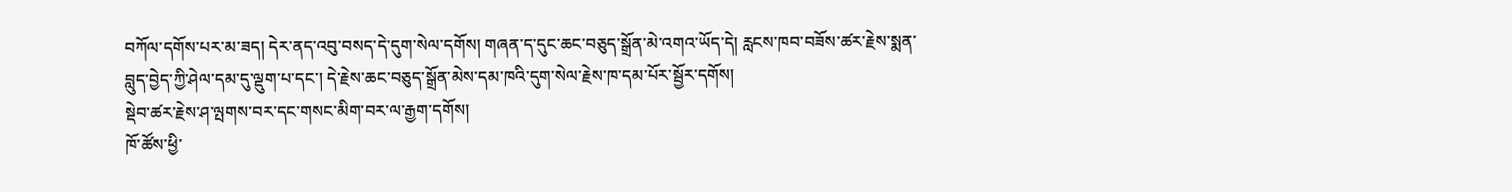བཀོལ་དགོས་པར་མ་ཟད། དེར་ནད་འབུ་བསད་དེ་དུག་སེལ་དགོས། གཞན་ད་དུང་ཆང་བཅུད་སྒྲོན་མེ་འགའ་ཡོད་དེ། རླངས་ཁབ་བཟོས་ཚར་རྗེས་སྨན་བླུད་བྱེད་ཀྱི་ཤེལ་དམ་དུ་ལྡུག་པ་དང་། དེ་རྗེས་ཆང་བཅུད་སྒྲོན་མེས་དམ་ཁའི་དུག་སེལ་རྗེས་ཁ་དམ་པོར་སྦྱོར་དགོས།
སྡེབ་ཚར་རྗེས་ཤ་ལྤགས་བར་དང་གསང་མིག་བར་ལ་རྒྱག་དགོས།
ཁོ་ཚོས་ཕྱི་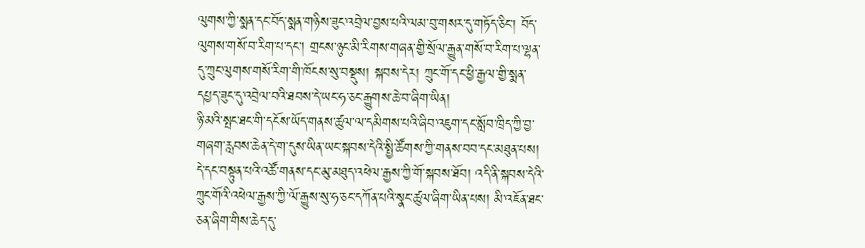ལུགས་ཀྱི་སྨན་དང་བོད་སྨན་གཉིས་ཟུང་འབྲེལ་བྱས་པའི་ལམ་བུ་གསར་དུ་གཏོད་ཅིང་། བོད་ལུགས་གསོ་བ་རིག་པ་དང་། གྲངས་ཉུང་མི་རིགས་གཞན་གྱི་སྲོལ་རྒྱུན་གསོ་བ་རིག་པ་ལྷན་དུ་ཀྲུང་ལུགས་གསོ་རིག་གི་ཁོངས་སུ་བསྡུས། སྐབས་དེར། ཀྲུང་གོ་དང་ཕྱི་རྒྱལ་གྱི་སྨན་དཔྱད་ཟུང་དུ་འབྲེལ་བའི་ཐབས་དེ་ཡང་ཧ་ཅང་རྒྱུགས་ཆེ་བ་ཞིག་ཡིན།
ཉི་མའི་སྤང་ཐང་གི་དངོས་ཡོད་གནས་ཚུལ་ལ་དམིགས་པའི་ཞིབ་འཇུག་དང་སློབ་ཁྲིད་ཀྱི་བྱ་གཞག་རླབས་ཆེན་དེ་ག་དུས་ཡིན་ཡང་སྐབས་དེའི་སྤྱི་ཚོགས་ཀྱི་གནས་བབ་དང་མཐུན་པས། དེ་དང་བསྟུན་པའི་འཚོ་གནས་དང་མུ་མཐུད་འཕེལ་རྒྱས་ཀྱི་གོ་སྐབས་ཐོབ། འདི་ནི་སྐབས་དེའི་ཀྲུང་གོའི་འཕེལ་རྒྱས་ཀྱི་ལོ་རྒྱུས་སུ་ཧ་ཅང་དཀོན་པའི་སྣང་ཚུལ་ཞིག་ཡིན་པས། མི་འཇོན་ཐང་ཅན་ཞིག་གིས་ཆེད་དུ་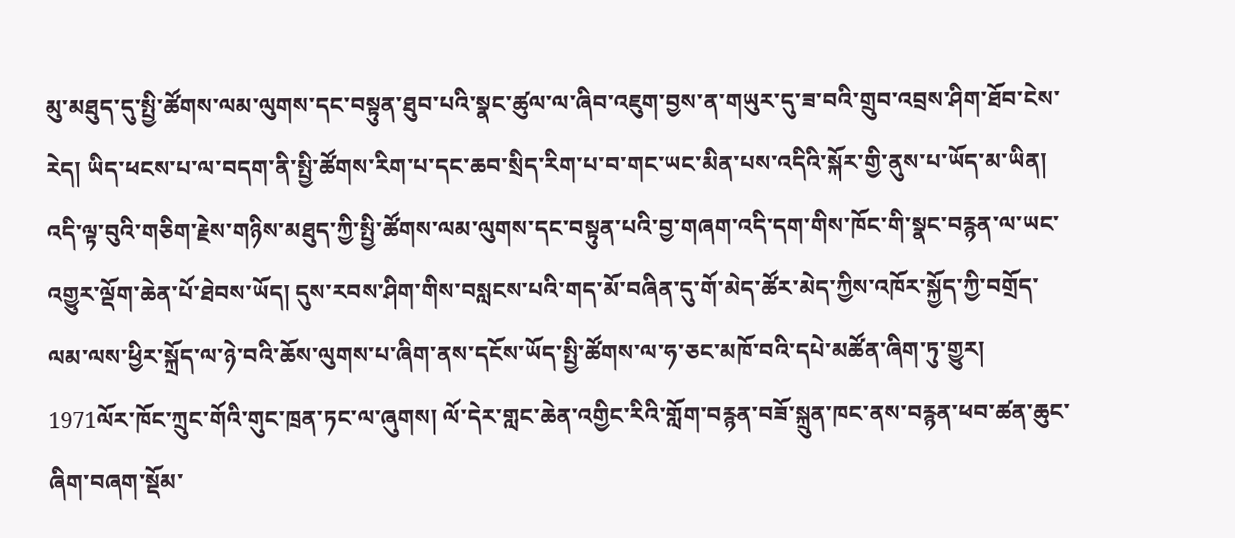མུ་མཐུད་དུ་སྤྱི་ཚོགས་ལམ་ལུགས་དང་བསྟུན་ཐུབ་པའི་སྣང་ཚུལ་ལ་ཞིབ་འཇུག་བྱས་ན་གཡུར་དུ་ཟ་བའི་གྲུབ་འབྲས་ཤིག་ཐོབ་ངེས་རེད། ཡིད་ཕངས་པ་ལ་བདག་ནི་སྤྱི་ཚོགས་རིག་པ་དང་ཆབ་སྲིད་རིག་པ་བ་གང་ཡང་མིན་པས་འདིའི་སྐོར་གྱི་ནུས་པ་ཡོད་མ་ཡིན།
འདི་ལྟ་བུའི་གཅིག་རྗེས་གཉིས་མཐུད་ཀྱི་སྤྱི་ཚོགས་ལམ་ལུགས་དང་བསྟུན་པའི་བྱ་གཞག་འདི་དག་གིས་ཁོང་གི་སྣང་བརྙན་ལ་ཡང་འགྱུར་ལྡོག་ཆེན་པོ་ཐེབས་ཡོད། དུས་རབས་ཤིག་གིས་བསླངས་པའི་གད་མོ་བཞིན་དུ་གོ་མེད་ཚོར་མེད་ཀྱིས་འཁོར་སྐྱོད་ཀྱི་བགྲོད་ལམ་ལས་ཕྱིར་སྐྲོད་ལ་ཉེ་བའི་ཆོས་ལུགས་པ་ཞིག་ནས་དངོས་ཡོད་སྤྱི་ཚོགས་ལ་ཧ་ཅང་མཁོ་བའི་དཔེ་མཚོན་ཞིག་ཏུ་གྱུར།
1971ལོར་ཁོང་ཀྲུང་གོའི་གུང་ཁྲན་ཏང་ལ་ཞུགས། ལོ་དེར་གླང་ཆེན་འགྱིང་རིའི་གློག་བརྙན་བཟོ་སྐྲུན་ཁང་ནས་བརྙན་ཕབ་ཚན་ཆུང་ཞིག་བཞག་སྡོམ་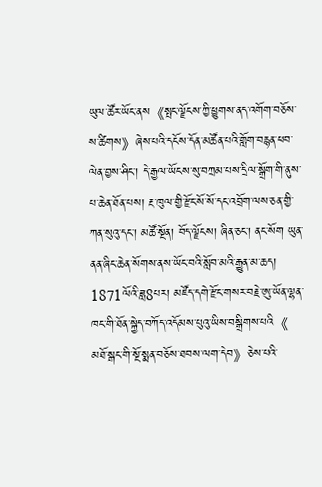ཡུལ་ཚོར་ཡོང་ནས《སྤང་ལྗོངས་ཀྱི་ཕྱུགས་ནད་འགོག་བཅོས་ས་ཚིགས》ཞེས་པའི་དངོས་དོན་མཚོན་པའི་གློག་བརྙན་ཕབ་ལེན་བྱས་ཤིང་། དེ་རྒྱལ་ཡོངས་སུ་བཀྲམ་པས་དྲིལ་སྒྲོག་གི་ནུས་པ་ཆེན་ཐོན་པས། རྔ་ཁུལ་གྱི་རྫོང་སོ་སོ་དང་འབྲོག་ལས་ཅན་གྱི་ཀན་སུའུ་དང་། མཚོ་སྔོན། བོད་ལྗོངས། ཞིན་ཅང་། ནང་སོག ཡུན་ནན་ཞིང་ཆེན་སོགས་ནས་ཡོང་བའི་སློབ་མའི་རྒྱུན་མ་ཆད།
1871ལོའི་ཟླ8པར། མཛོད་དགེ་རྫོང་གསར་བརྗེ་ཨུ་ཡོན་ལྷན་ཁང་གི་ཐོན་སྐྱེད་བཀོད་འདོམས་པུའུ་ཡིས་བསྒྲིགས་པའི《 མཐོ་སྒང་གི་སྔོ་སྨན་བཅོས་ཐབས་ལག་དེབ》ཅེས་པའི་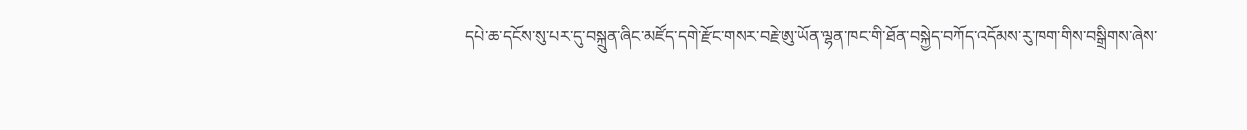དཔེ་ཆ་དངོས་སུ་པར་དུ་བསྐྲུན་ཞིང་མཛོད་དགེ་རྫོང་གསར་བརྗེ་ཨུ་ཡོན་ལྷན་ཁང་གི་ཐོན་བསྐྱེད་བཀོད་འདོམས་རུ་ཁག་གིས་བསྒྲིགས་ཞེས་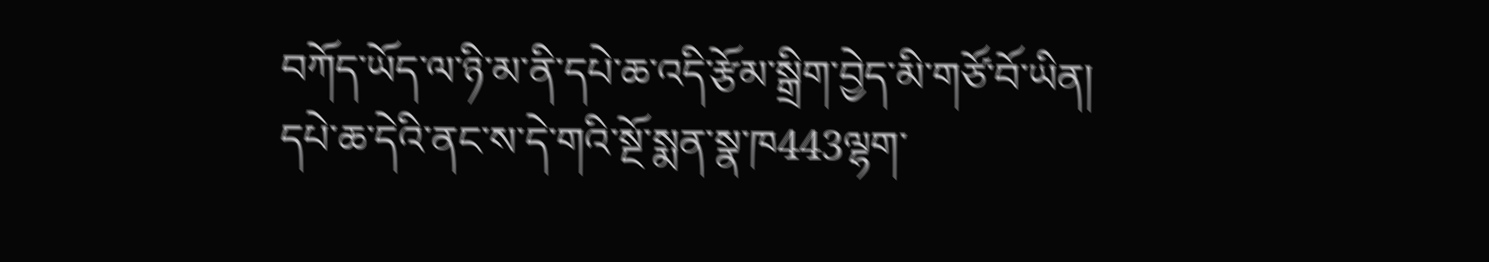བཀོད་ཡོད་ལ་ཉི་མ་ནི་དཔེ་ཆ་འདི་རྩོམ་སྒྲིག་བྱེད་མི་གཙོ་བོ་ཡིན།
དཔེ་ཆ་དེའི་ནང་ས་དེ་གའི་སྔོ་སྨན་སྣ་ཁ443ལྷག་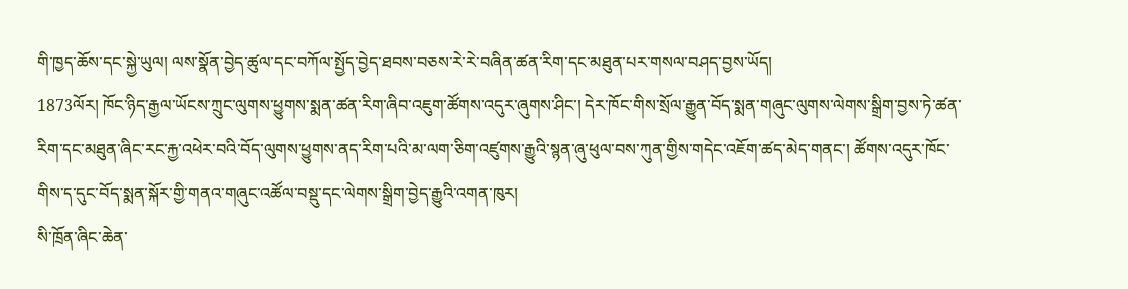གི་ཁྱད་ཆོས་དང་སྐྱེ་ཡུལ། ལས་སྣོན་བྱེད་ཚུལ་དང་བཀོལ་སྤྱོད་བྱེད་ཐབས་བཅས་རེ་རེ་བཞིན་ཚན་རིག་དང་མཐུན་པར་གསལ་བཤད་བྱས་ཡོད།
1873ལོར། ཁོང་ཉིད་རྒྱལ་ཡོངས་ཀྲུང་ལུགས་ཕྱུགས་སྨན་ཚན་རིག་ཞིབ་འཇུག་ཚོགས་འདུར་ཞུགས་ཤིང་། དེར་ཁོང་གིས་སྲོལ་རྒྱུན་བོད་སྨན་གཞུང་ལུགས་ལེགས་སྒྲིག་བྱས་ཏེ་ཚན་རིག་དང་མཐུན་ཞིང་རང་རྐྱ་འཕེར་བའི་བོད་ལུགས་ཕྱུགས་ནད་རིག་པའི་མ་ལག་ཅིག་འཛུགས་རྒྱུའི་སྙན་ཞུ་ཕུལ་བས་ཀུན་གྱིས་གདེང་འཇོག་ཚད་མེད་གནང་། ཚོགས་འདུར་ཁོང་གིས་ད་དུང་བོད་སྨན་སྐོར་གྱི་གནའ་གཞུང་འཚོལ་བསྡུ་དང་ལེགས་སྒྲིག་བྱེད་རྒྱུའི་འགན་ཁུར།
སི་ཁྲོན་ཞིང་ཆེན་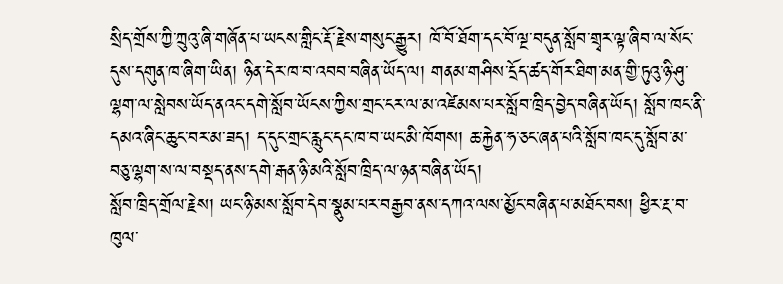སྲིད་གྲོས་ཀྱི་ཀྲུའུ་ཞི་གཞོན་པ་ཡངས་གླིང་རྡོ་རྗེས་གསུང་རྒྱུར། ཁོ་བོ་ཐོག་དང་བོ་ལྔ་བདུན་སློབ་གྲྭར་ལྟ་ཞིབ་ལ་སོང་དུས་དགུན་ཁ་ཞིག་ཡིན། ཉིན་དེར་ཁ་བ་འབབ་བཞིན་ཡོད་ལ། གནམ་གཤིས་དྲོད་ཚད་གོར་ཐིག་མན་གྱི་ཏུའུ་ཉི་ཤུ་ལྷག་ལ་སླེབས་ཡོད་ནའང་དགེ་སློབ་ཡོངས་ཀྱིས་གྲང་ངར་ལ་མ་འཛེམས་པར་སློབ་ཁྲིད་བྱེད་བཞིན་ཡོད། སློབ་ཁང་ནི་དམའ་ཞིང་ཆུང་བར་མ་ཟད། ད་དུང་གྲང་རླུང་དང་ཁ་བ་ཡང་མི་ཁོགས། ཆ་རྐྱེན་ཧ་ཅང་ཞན་པའི་སློབ་ཁང་དུ་སློབ་མ་བཅུ་ལྷག་ས་ལ་བསྡད་ནས་དགེ་རྒན་ཉི་མའི་སློབ་ཁྲིད་ལ་ཉན་བཞིན་ཡོད།
སློབ་ཁྲིད་གྲོལ་རྗེས། ཡང་ཉི་མས་སློབ་དེབ་སྣུམ་པར་བརྒྱབ་ནས་དཀའ་ལས་མྱོང་བཞིན་པ་མཐོང་བས། ཕྱིར་རྔ་བ་ཁུལ་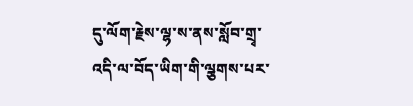དུ་ལོག་རྗེས་ལྷ་ས་ནས་སློབ་གྲྭ་འདི་ལ་བོད་ཡིག་གི་ལྕགས་པར་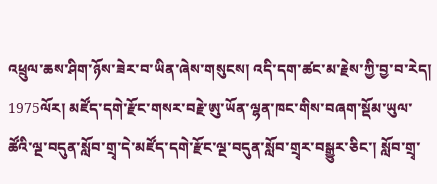འཕྲུལ་ཆས་ཤིག་ཉོས་ཟེར་བ་ཡིན་ཞེས་གསུངས། འདི་དག་ཚང་མ་རྗེས་ཀྱི་བྱ་བ་རེད།
1975ལོར། མཛོད་དགེ་རྫོང་གསར་བརྗེ་ཨུ་ཡོན་ལྷན་ཁང་གིས་བཞག་སྡོམ་ཡུལ་ཚོའི་ལྔ་བདུན་སློབ་གྲྭ་དེ་མཛོད་དགེ་རྫོང་ལྔ་བདུན་སློབ་གྲྭར་བསྒྱུར་ཅིང་། སློབ་གྲྭ་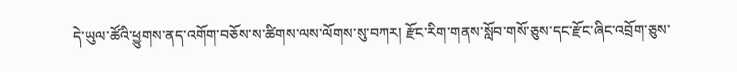དེ་ཡུལ་ཚོའི་ཕྱུགས་ནད་འགོག་བཅོས་ས་ཚིགས་ལས་ལོགས་སུ་བཀར། རྫོང་རིག་གནས་སློབ་གསོ་ཅུས་དང་རྫོང་ཞིང་འབྲོག་ཅུས་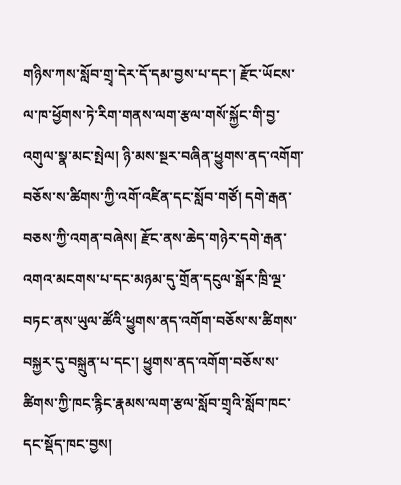གཉིས་ཀས་སློབ་གྲྭ་དེར་དོ་དམ་བྱས་པ་དང་། རྫོང་ཡོངས་ལ་ཁ་ཕྱོགས་ཏེ་རིག་གནས་ལག་རྩལ་གསོ་སྐྱོང་གི་བྱ་འགུལ་སྣ་མང་སྤེལ། ཉི་མས་སྔར་བཞིན་ཕྱུགས་ནད་འགོག་བཅོས་ས་ཚིགས་ཀྱི་འགོ་འཛིན་དང་སློབ་གཙོ། དགེ་རྒན་བཅས་ཀྱི་འགན་བཞེས། རྫོང་ནས་ཆེད་གཉེར་དགེ་རྒན་འགའ་མངགས་པ་དང་མཉམ་དུ་གྲོན་དངུལ་སྒོར་ཁྲི་ལྔ་བཏང་ནས་ཡུལ་ཚོའི་ཕྱུགས་ནད་འགོག་བཅོས་ས་ཚིགས་བསྐྱར་དུ་བསྐྲུན་པ་དང་། ཕྱུགས་ནད་འགོག་བཅོས་ས་ཚིགས་ཀྱི་ཁང་རྙིང་རྣམས་ལག་རྩལ་སློབ་གྲྭའི་སློབ་ཁང་དང་སྡོད་ཁང་བྱས།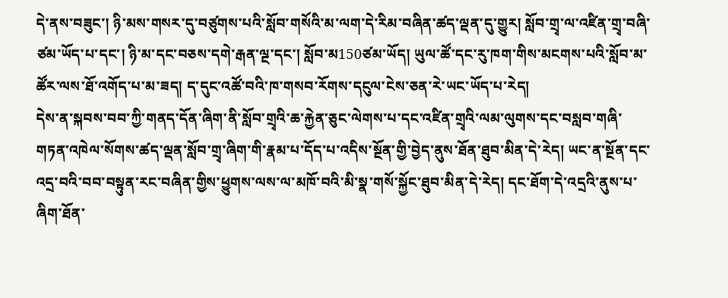དེ་ནས་བཟུང་། ཉི་མས་གསར་དུ་བཙུགས་པའི་སློབ་གསོའི་མ་ལག་དེ་རིམ་བཞིན་ཚད་ལྡན་དུ་གྱུར། སློབ་གྲྭ་ལ་འཛིན་གྲྭ་བཞི་ཙམ་ཡོད་པ་དང་། ཉི་མ་དང་བཅས་དགེ་རྒན་ལྔ་དང་། སློབ་མ150ཙམ་ཡོད། ཡུལ་ཚོ་དང་རུ་ཁག་གིས་མངགས་པའི་སློབ་མ་ཚོར་ལས་ཐོ་འགོད་པ་མ་ཟད། ད་དུང་འཚོ་བའི་ཁ་གསབ་རོགས་དངུལ་ངེས་ཅན་རེ་ཡང་ཡོད་པ་རེད།
དེས་ན་སྐབས་བབ་ཀྱི་གནད་དོན་ཞིག་ནི་སློབ་གྲྭའི་ཆ་རྐྱེན་ཅུང་ལེགས་པ་དང་འཛིན་གྲྭའི་ལམ་ལུགས་དང་བསླབ་གཞི་གཏན་འཁེལ་སོགས་ཚད་ལྡན་སློབ་གྲྭ་ཞིག་གི་རྣམ་པ་དོད་པ་འདིས་སྔོན་གྱི་བྱེད་ནུས་ཐོན་ཐུབ་མིན་དེ་རེད། ཡང་ན་སྔོན་དང་འདྲ་བའི་བབ་བསྟུན་རང་བཞིན་གྱིས་ཕྱུགས་ལས་ལ་མཁོ་བའི་མི་སྣ་གསོ་སྐྱོང་ཐུབ་མིན་དེ་རེད། དང་ཐོག་དེ་འདྲའི་ནུས་པ་ཞིག་ཐོན་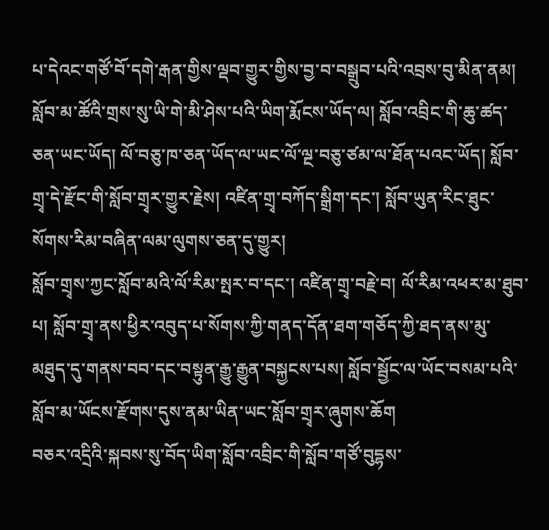པ་དེའང་གཙོ་བོ་དགེ་རྒན་གྱིས་ལྡབ་གྱུར་གྱིས་བྱ་བ་བསྒྲུབ་པའི་འབྲས་བུ་མིན་ནམ།
སློབ་མ་ཚོའི་གྲས་སུ་ཡི་གེ་མི་ཤེས་པའི་ཡིག་རྨོངས་ཡོད་ལ། སློབ་འབྲིང་གི་ཆུ་ཚད་ཅན་ཡང་ཡོད། ལོ་བཅུ་ཁ་ཅན་ཡོད་ལ་ཡང་ལོ་ལྔ་བཅུ་ཙམ་ལ་ཐོན་པའང་ཡོད། སློབ་གྲྭ་དེ་རྫོང་གི་སློབ་གྲྭར་གྱུར་རྗེས། འཛིན་གྲྭ་བཀོད་སྒྲིག་དང་། སློབ་ཡུན་རིང་ཐུང་སོགས་རིམ་བཞིན་ལམ་ལུགས་ཅན་དུ་གྱུར།
སློབ་གྲྭས་ཀྱང་སློབ་མའི་ལོ་རིམ་སྤར་བ་དང་། འཛིན་གྲྭ་བརྗེ་བ། ལོ་རིམ་འཕར་མ་ཐུབ་པ། སློབ་གྲྭ་ནས་ཕྱིར་འབུད་པ་སོགས་ཀྱི་གནད་དོན་ཐག་གཅོད་ཀྱི་ཐད་ནས་མུ་མཐུད་དུ་གནས་བབ་དང་བསྟུན་རྒྱུ་རྒྱུན་བསྐྱངས་པས། སློབ་སྦྱོང་ལ་ཡོང་བསམ་པའི་སློབ་མ་ཡོངས་རྫོགས་དུས་ནམ་ཡིན་ཡང་སློབ་གྲྭར་ཞུགས་ཆོག
བཅར་འདྲིའི་སྐབས་སུ་བོད་ཡིག་སློབ་འབྲིང་གི་སློབ་གཙོ་བུདྷས་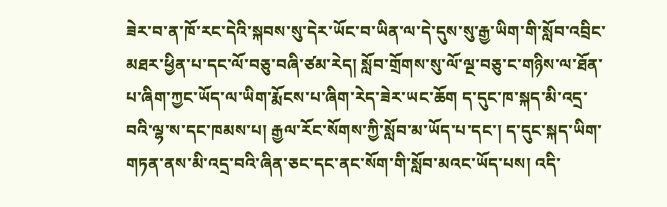ཟེར་བ་ན་ཁོ་རང་དེའི་སྐབས་སུ་དེར་ཡོང་བ་ཡིན་ལ་དེ་དུས་སུ་རྒྱ་ཡིག་གི་སློབ་འབྲིང་མཐར་ཕྱིན་པ་དང་ལོ་བཅུ་བཞི་ཙམ་རེད། སློབ་གྲོགས་སུ་ལོ་ལྔ་བཅུ་ང་གཉིས་ལ་ཐོན་པ་ཞིག་ཀྱང་ཡོད་ལ་ཡིག་རྨོངས་པ་ཞིག་རེད་ཟེར་ཡང་ཆོག ད་དུང་ཁ་སྐད་མི་འདྲ་བའི་ལྷ་ས་དང་ཁམས་པ། རྒྱལ་རོང་སོགས་ཀྱི་སློབ་མ་ཡོད་པ་དང་། ད་དུང་སྐད་ཡིག་གཏན་ནས་མི་འདྲ་བའི་ཞིན་ཅང་དང་ནང་སོག་གི་སློབ་མའང་ཡོད་པས། འདི་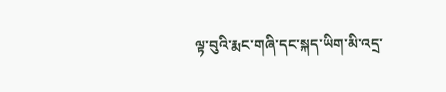ལྟ་བུའི་རྨང་གཞི་དང་སྐད་ཡིག་མི་འདྲ་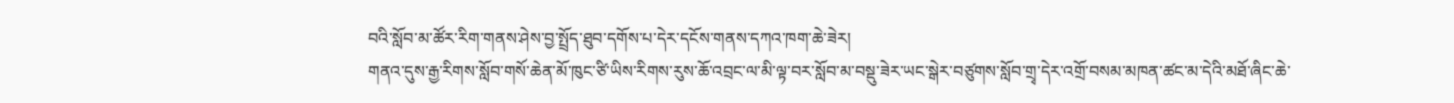བའི་སློབ་མ་ཚོར་རིག་གནས་ཤེས་བྱ་སྤྲོད་ཐུབ་དགོས་པ་དེར་དངོས་གནས་དཀའ་ཁག་ཆེ་ཟེར།
གནའ་དུས་རྒྱ་རིགས་སློབ་གསོ་ཆེན་མོ་ཁུང་ཙི་ཡིས་རིགས་རུས་ཆོ་འབྲང་ལ་མི་ལྟ་བར་སློབ་མ་བསྡུ་ཟེར་ཡང་སྒེར་བཙུགས་སློབ་གྲྭ་དེར་འགྲོ་བསམ་མཁན་ཚང་མ་དེའི་མཐོ་ཞིང་ཆེ་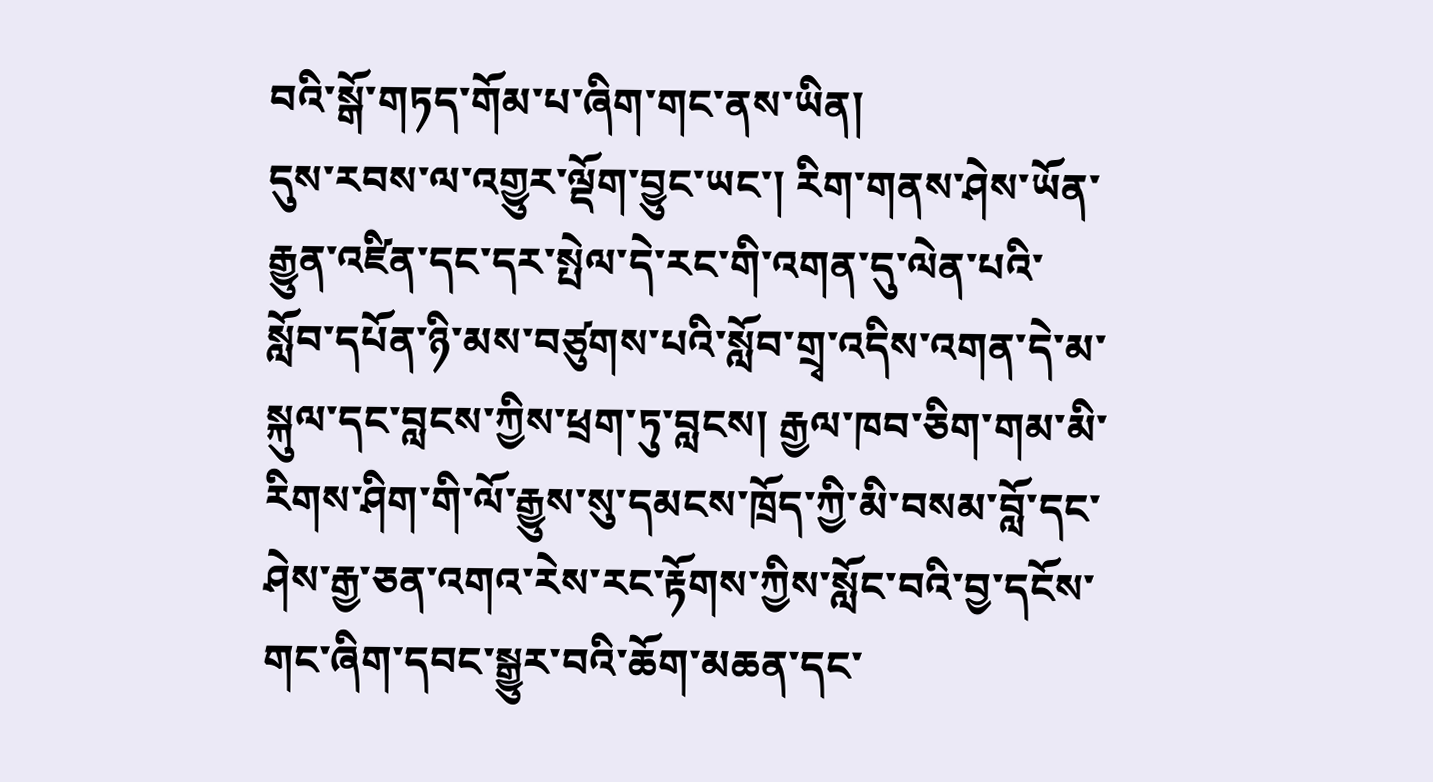བའི་སྒོ་གཏད་གོམ་པ་ཞིག་གང་ནས་ཡིན།
དུས་རབས་ལ་འགྱུར་ལྡོག་བྱུང་ཡང་། རིག་གནས་ཤེས་ཡོན་རྒྱུན་འཛིན་དང་དར་སྤེལ་དེ་རང་གི་འགན་དུ་ལེན་པའི་སློབ་དཔོན་ཉི་མས་བཙུགས་པའི་སློབ་གྲྭ་འདིས་འགན་དེ་མ་སྐུལ་དང་བླངས་ཀྱིས་ཕྲག་ཏུ་བླངས། རྒྱལ་ཁབ་ཅིག་གམ་མི་རིགས་ཤིག་གི་ལོ་རྒྱུས་སུ་དམངས་ཁྲོད་ཀྱི་མི་བསམ་བློ་དང་ཤེས་རྒྱ་ཅན་འགའ་རེས་རང་རྟོགས་ཀྱིས་སློང་བའི་བྱ་དངོས་གང་ཞིག་དབང་སྒྱུར་བའི་ཆོག་མཆན་དང་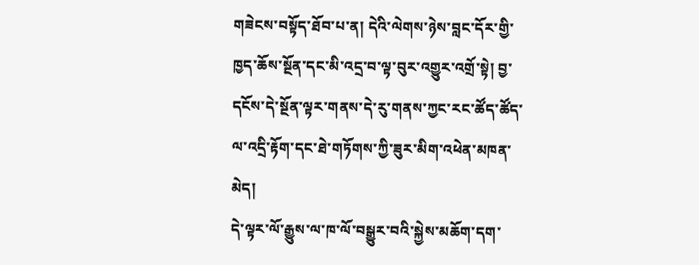གཟེངས་བསྟོད་ཐོབ་པ་ན། དེའི་ལེགས་ཉེས་བླང་དོར་གྱི་ཁྱད་ཆོས་སྔོན་དང་མི་འདྲ་བ་ལྟ་བུར་འགྱུར་འགྲོ་སྟེ། བྱ་དངོས་དེ་སྔོན་ལྟར་གནས་དེ་རུ་གནས་ཀྱང་རང་ཚོད་ཚོད་ལ་འདྲི་རྟོག་དང་ཐེ་གཏོགས་ཀྱི་ཟུར་མིག་འཕེན་མཁན་མེད།
དེ་ལྟར་ལོ་རྒྱུས་ལ་ཁ་ལོ་བསྒྱུར་བའི་སྐྱེས་མཆོག་དག་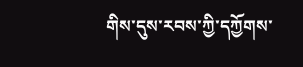གིས་དུས་རབས་ཀྱི་དཀྱོགས་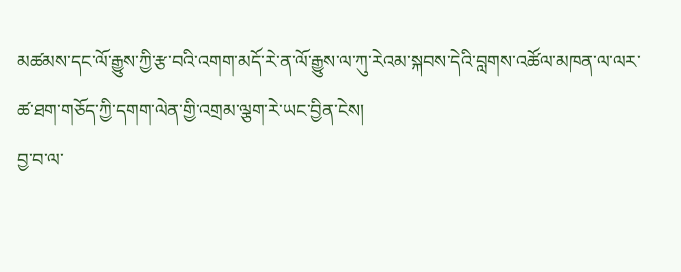མཚམས་དང་ལོ་རྒྱུས་ཀྱི་རྩ་བའི་འགག་མདོ་རེ་ན་ལོ་རྒྱུས་ལ་ཀུ་རེའམ་སྐབས་དེའི་བླགས་འཚོལ་མཁན་ལ་ལར་ཚ་ཐག་གཅོད་ཀྱི་དགག་ལེན་གྱི་འགྲམ་ལྕག་རེ་ཡང་བྱིན་ངེས།
བྱ་བ་ལ་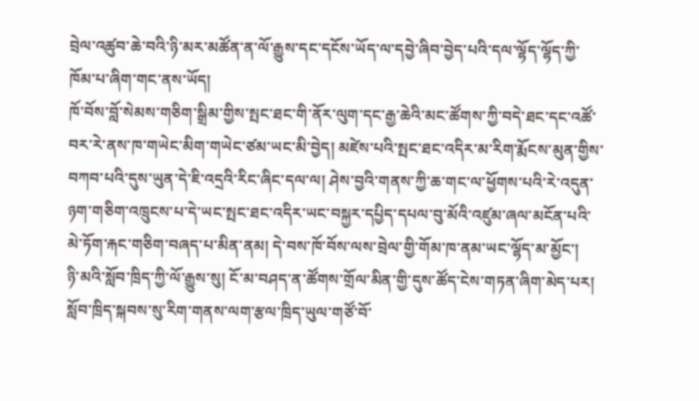བྲེལ་འཚུབ་ཆེ་བའི་ཉི་མར་མཚོན་ན་ལོ་རྒྱུས་དང་དངོས་ཡོད་ལ་དབྱེ་ཞིབ་བྱེད་པའི་དལ་ལྷོད་ལྷོད་ཀྱི་ཁོམ་པ་ཞིག་གང་ནས་ཡོད།
ཁོ་བོས་བློ་སེམས་གཅིག་སྒྲིམ་གྱིས་སྤང་ཐང་གི་ནོར་ལུག་དང་རྒྱ་ཆེའི་མང་ཚོགས་ཀྱི་བདེ་ཐང་དང་འཚོ་བར་རེ་ནས་ཁ་གཡེང་མིག་གཡེང་ཙམ་ཡང་མི་བྱེད། མཛེས་པའི་སྤང་ཐང་འདིར་མ་རིག་རྨོངས་མུན་གྱིས་བཀབ་པའི་དུས་ཡུན་དེ་ཇི་འདྲའི་རིང་ཞིང་དལ་ལ། ཤེས་བྱའི་གནས་ཀྱི་ཆ་གང་ལ་ཕྱོགས་པའི་རེ་འདུན་ཉག་གཅིག་འཁྲུངས་པ་དེ་ཡང་སྤང་ཐང་འདིར་ཡང་བསྐྱར་དཔྱིད་དཔལ་བུ་མོའི་འཛུམ་ཞལ་མངོན་པའི་མེ་ཏོག་རྐང་གཅིག་བཞད་པ་མིན་ནམ། དེ་བས་ཁོ་བོས་ལས་བྲེལ་གྱི་གོམ་ཁ་ནམ་ཡང་ལྷོད་མ་མྱོང་།
ཉི་མའི་སློབ་ཁྲིད་ཀྱི་ལོ་རྒྱུས་སུ། ངོ་མ་བཤད་ན་ཚོགས་གྲོལ་མིན་གྱི་དུས་ཚོད་ངེས་གཏན་ཞིག་མེད་པར། སློབ་ཁྲིད་སྐབས་སུ་རིག་གནས་ལག་རྩལ་ཁྲིད་ཡུལ་གཙོ་བོ་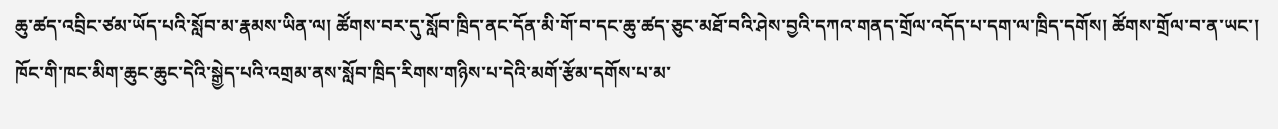ཆུ་ཚད་འབྲིང་ཙམ་ཡོད་པའི་སློབ་མ་རྣམས་ཡིན་ལ། ཚོགས་བར་དུ་སློབ་ཁྲིད་ནང་དོན་མི་གོ་བ་དང་ཆུ་ཚད་ཅུང་མཐོ་བའི་ཤེས་བྱའི་དཀའ་གནད་གྲོལ་འདོད་པ་དག་ལ་ཁྲིད་དགོས། ཚོགས་གྲོལ་བ་ན་ཡང་། ཁོང་གི་ཁང་མིག་ཆུང་ཆུང་དེའི་སྒྱེད་པའི་འགྲམ་ནས་སློབ་ཁྲིད་རིགས་གཉིས་པ་དེའི་མགོ་རྩོམ་དགོས་པ་མ་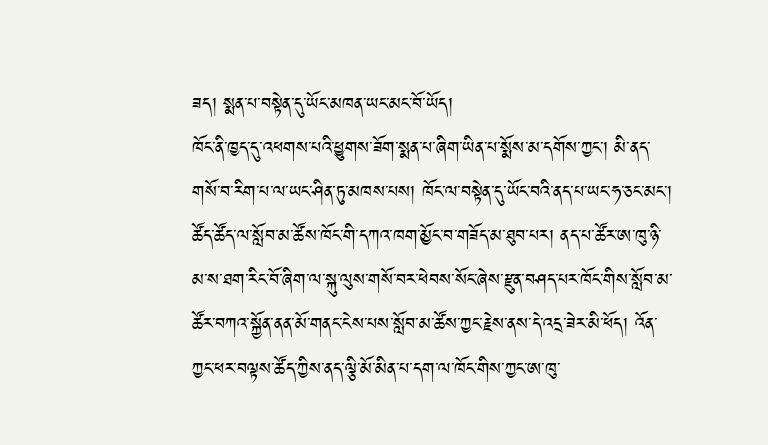ཟད། སྨན་པ་བསྟེན་དུ་ཡོང་མཁན་ཡང་མང་བོ་ཡོད།
ཁོང་ནི་ཁྱད་དུ་འཕགས་པའི་ཕྱུགས་ཟོག་སྨན་པ་ཞིག་ཡིན་པ་སྨོས་མ་དགོས་ཀྱང་། མི་ནད་གསོ་བ་རིག་པ་ལ་ཡང་ཤིན་ཏུ་མཁས་པས། ཁོང་ལ་བསྟེན་དུ་ཡོང་བའི་ནད་པ་ཡང་ཧ་ཅང་མང་། ཚོད་ཚོད་ལ་སློབ་མ་ཚོས་ཁོང་གི་དཀའ་ཁག་མྱོང་བ་གཟོད་མ་ཐུབ་པར། ནད་པ་ཚོར་ཨ་ཁུ་ཉི་མ་ས་ཐག་རིང་བོ་ཞིག་ལ་སྐུ་ལུས་གསོ་བར་ཕེབས་སོང་ཞེས་རྫུན་བཤད་པར་ཁོང་གིས་སློབ་མ་ཚོར་བཀའ་སྐྱོན་ནན་མོ་གནང་ངེས་པས་སློབ་མ་ཚོས་ཀྱང་རྗེས་ནས་དེ་འདྲ་ཟེར་མི་ཕོད། འོན་ཀྱང་ཕར་བལྟས་ཚོད་ཀྱིས་ནད་ལྕི་མོ་མིན་པ་དག་ལ་ཁོང་གིས་ཀྱང་ཨ་ཁུ་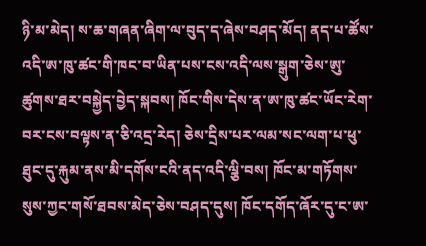ཉི་མ་མེད། ས་ཆ་གཞན་ཞིག་ལ་བུད་ད་ཞེས་བཤད་མོད། ནད་པ་ཚོས་འདི་ཨ་ཁུ་ཚང་གི་ཁང་བ་ཡིན་པས་ངས་འདི་ལས་སྒུག་ཅེས་ཨུ་ཚུགས་ཐར་བསྐྱེད་བྱེད་སྐབས། ཁོང་གིས་དེས་ན་ཨ་ཁུ་ཚང་ཡོང་རེག་བར་ངས་བལྟས་ན་ཅི་འདྲ་རེད། ཅེས་དྲིས་པར་ལམ་སང་ལག་པ་ཕུ་ཐུང་དུ་རྐུམ་ནས་མི་དགོས་ངའི་ནད་འདི་ལྕི་བས། ཁོང་མ་གཏོགས་སུས་ཀྱང་གསོ་ཐབས་མེད་ཅེས་བཤད་དུས། ཁོང་དགོད་ཞོར་དུ་ང་ཨ་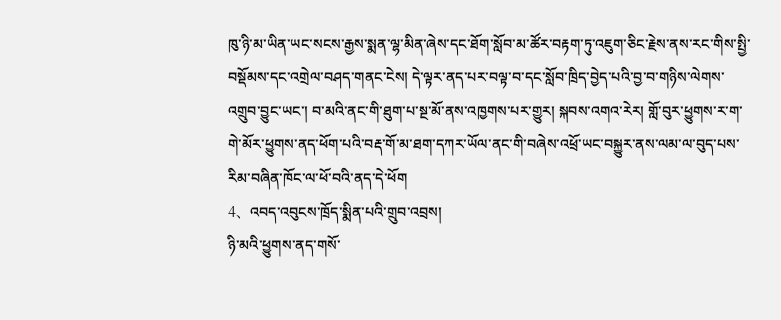ཁུ་ཉི་མ་ཡིན་ཡང་སངས་རྒྱས་སྨན་ལྷ་མིན་ཞེས་དང་ཐོག་སློབ་མ་ཚོར་བརྟག་ཏུ་འཇུག་ཅིང་རྗེས་ནས་རང་གིས་སྤྱི་བསྡོམས་དང་འགྲེལ་བཤད་གནང་ངེས། དེ་ལྟར་ནད་པར་བལྟ་བ་དང་སློབ་ཁྲིད་བྱེད་པའི་བྱ་བ་གཉིས་ལེགས་འགྲུབ་བྱུང་ཡང་། བ་མའི་ནང་གི་ཐུག་པ་སྔ་མོ་ནས་འཁྱགས་པར་གྱུར། སྐབས་འགའ་རེར། གློ་བུར་ཕྱུགས་ར་ག་གེ་མོར་ཕྱུགས་ནད་ཕོག་པའི་བརྡ་གོ་མ་ཐག་དཀར་ཡོལ་ནང་གི་བཞེས་འཕྲོ་ཡང་བསྐྱུར་ནས་ལམ་ལ་བུད་པས་རིམ་བཞིན་ཁོང་ལ་ཕོ་བའི་ནད་དེ་ཕོག
4、འབད་འབུངས་ཁྲོད་སྨིན་པའི་གྲུབ་འབྲས།
ཉི་མའི་ཕྱུགས་ནད་གསོ་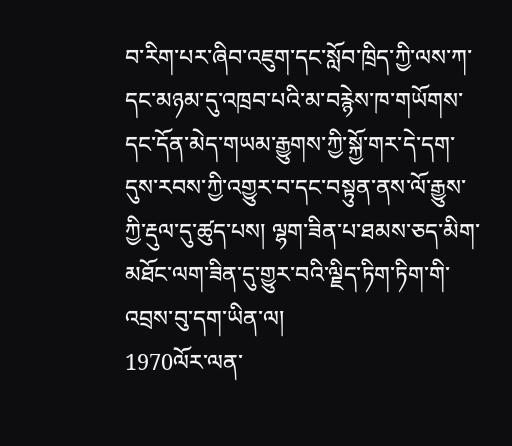བ་རིག་པར་ཞིབ་འཇུག་དང་སློབ་ཁྲིད་ཀྱི་ལས་ཀ་དང་མཉམ་དུ་འཁྲབ་པའི་མ་བརྙེས་ཁ་གཡོགས་དང་དོན་མེད་གཡམ་རྒྱུགས་ཀྱི་སྐྱོ་གར་དེ་དག་དུས་རབས་ཀྱི་འགྱུར་བ་དང་བསྟུན་ནས་ལོ་རྒྱུས་ཀྱི་རྡུལ་དུ་ཚུད་པས། ལྷག་ཟིན་པ་ཐམས་ཅད་མིག་མཐོང་ལག་ཟིན་དུ་གྱུར་བའི་ལྗིད་ཏིག་ཏིག་གི་འབྲས་བུ་དག་ཡིན་ལ།
1970ལོར་ལན་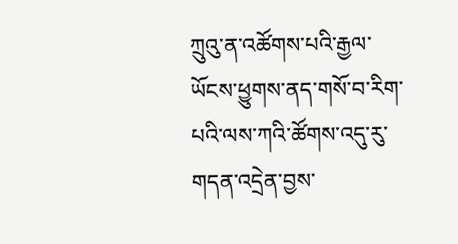ཀྲུའུ་ན་འཚོགས་པའི་རྒྱལ་ཡོངས་ཕྱུགས་ནད་གསོ་བ་རིག་པའི་ལས་ཀའི་ཚོགས་འདུ་རུ་གདན་འདྲེན་བྱས་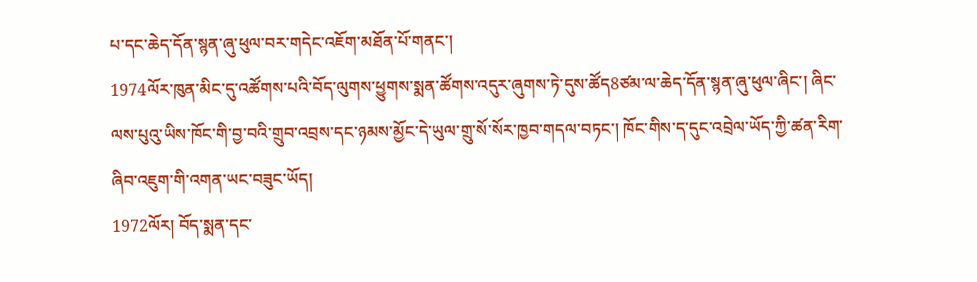པ་དང་ཆེད་དོན་སྙན་ཞུ་ཕུལ་བར་གདེང་འཇོག་མཐོན་པོ་གནང་།
1974ལོར་ཁུན་མིང་དུ་འཚོགས་པའི་བོད་ལུགས་ཕྱུགས་སྨན་ཚོགས་འདུར་ཞུགས་ཏེ་དུས་ཚོད8ཙམ་ལ་ཆེད་དོན་སྙན་ཞུ་ཕུལ་ཞིང་། ཞིང་ལས་པུའུ་ཡིས་ཁོང་གི་བྱ་བའི་གྲུབ་འབྲས་དང་ཉམས་མྱོང་དེ་ཡུལ་གྲུ་སོ་སོར་ཁྱབ་གདལ་བཏང་། ཁོང་གིས་ད་དུང་འབྲེལ་ཡོད་ཀྱི་ཚན་རིག་ཞིབ་འཇུག་གི་འགན་ཡང་བཟུང་ཡོད།
1972ལོར། བོད་སྨན་དང་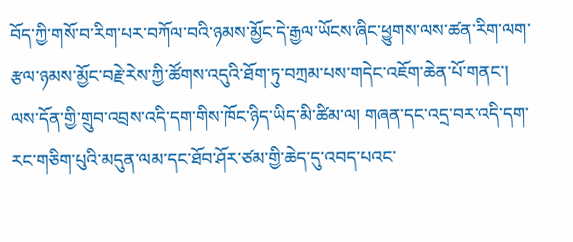བོད་ཀྱི་གསོ་བ་རིག་པར་བཀོལ་བའི་ཉམས་མྱོང་དེ་རྒྱལ་ཡོངས་ཞིང་ཕྱུགས་ལས་ཚན་རིག་ལག་རྩལ་ཉམས་མྱོང་བརྗེ་རེས་ཀྱི་ཚོགས་འདུའི་ཐོག་ཏུ་བཀྲམ་པས་གདེང་འཇོག་ཆེན་པོ་གནང་།
ལས་དོན་གྱི་གྲུབ་འབྲས་འདི་དག་གིས་ཁོང་ཉིད་ཡིད་མི་ཚིམ་ལ། གཞན་དང་འདྲ་བར་འདི་དག་རང་གཅིག་པུའི་མདུན་ལམ་དང་ཐོབ་ཤོར་ཙམ་གྱི་ཆེད་དུ་འབད་པའང་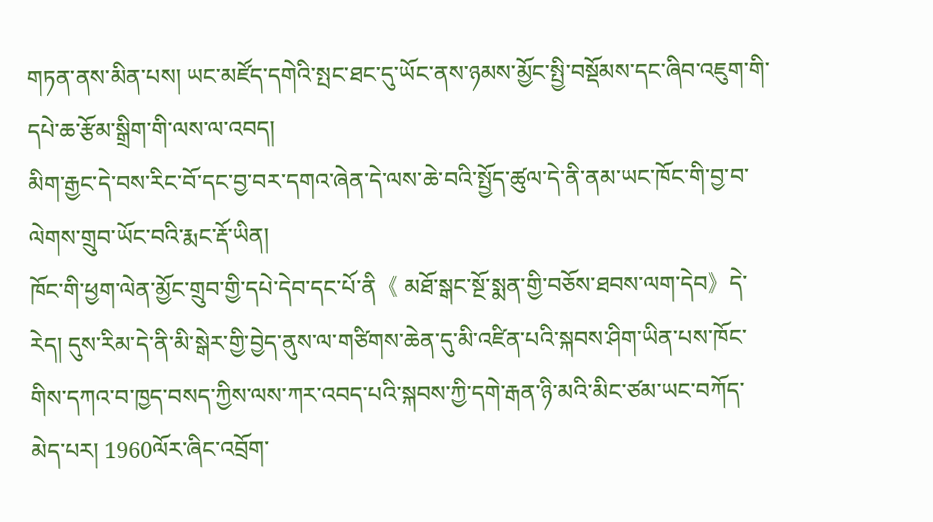གཏན་ནས་མིན་པས། ཡང་མཛོད་དགེའི་སྤང་ཐང་དུ་ཡོང་ནས་ཉམས་མྱོང་སྤྱི་བསྡོམས་དང་ཞིབ་འཇུག་གི་དཔེ་ཆ་རྩོམ་སྒྲིག་གི་ལས་ལ་འབད།
མིག་རྒྱང་དེ་བས་རིང་བོ་དང་བྱ་བར་དགའ་ཞེན་དེ་ལས་ཆེ་བའི་སྤྱོད་ཚུལ་དེ་ནི་ནམ་ཡང་ཁོང་གི་བྱ་བ་ལེགས་གྲུབ་ཡོང་བའི་རྨང་རྡོ་ཡིན།
ཁོང་གི་ཕྱག་ལེན་མྱོང་གྲུབ་གྱི་དཔེ་དེབ་དང་པོ་ནི《 མཐོ་སྒང་སྔོ་སྨན་གྱི་བཅོས་ཐབས་ལག་དེབ》དེ་རེད། དུས་རིམ་དེ་ནི་མི་སྒེར་གྱི་བྱེད་ནུས་ལ་གཙིགས་ཆེན་དུ་མི་འཛིན་པའི་སྐབས་ཤིག་ཡིན་པས་ཁོང་གིས་དཀའ་བ་ཁྱད་བསད་ཀྱིས་ལས་ཀར་འབད་པའི་སྐབས་ཀྱི་དགེ་རྒན་ཉི་མའི་མིང་ཙམ་ཡང་བཀོད་མེད་པར། 1960ལོར་ཞིང་འབྲོག་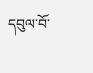དབུལ་བོ་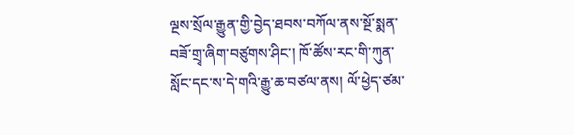ལྔས་སྲོལ་རྒྱུན་གྱི་བྱེད་ཐབས་བཀོལ་ནས་སྔོ་སྨན་བཟོ་གྲྭ་ཞིག་བཙུགས་ཤིང་། ཁོ་ཚོས་རང་གི་ཀུན་སློང་དང་ས་དེ་གའི་རྒྱུ་ཆ་བཙལ་ནས། ལོ་ཕྱེད་ཙམ་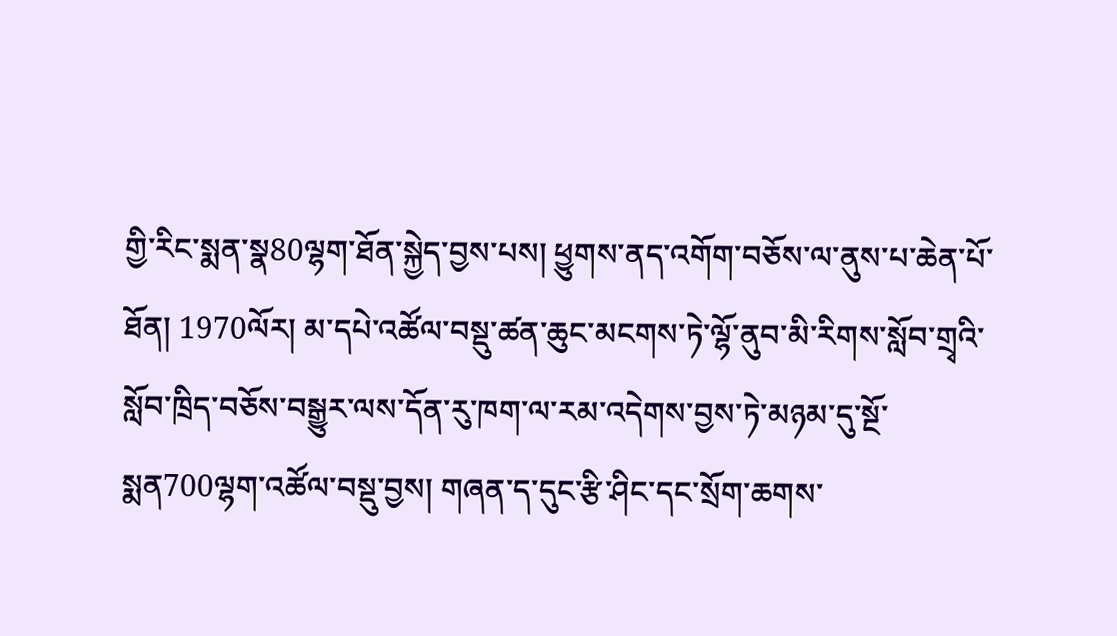གྱི་རིང་སྨན་སྣ80ལྷག་ཐོན་སྐྱེད་བྱས་པས། ཕྱུགས་ནད་འགོག་བཅོས་ལ་ནུས་པ་ཆེན་པོ་ཐོན། 1970ལོར། མ་དཔེ་འཚོལ་བསྡུ་ཚན་ཆུང་མངགས་ཏེ་ལྷོ་ནུབ་མི་རིགས་སློབ་གྲྭའི་སློབ་ཁྲིད་བཅོས་བསྒྱུར་ལས་དོན་རུ་ཁག་ལ་རམ་འདེགས་བྱས་ཏེ་མཉམ་དུ་སྔོ་སྨན700ལྷག་འཚོལ་བསྡུ་བྱས། གཞན་ད་དུང་རྩི་ཤིང་དང་སྲོག་ཆགས་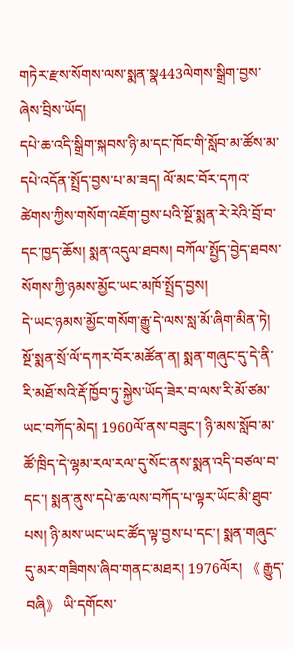གཏེར་རྫས་སོགས་ལས་སྨན་སྣ443ལེགས་སྒྲིག་བྱས་ཞེས་བྲིས་ཡོད།
དཔེ་ཆ་འདི་སྒྲིག་སྐབས་ཉི་མ་དང་ཁོང་གི་སློབ་མ་ཚོས་མ་དཔེ་འདོན་སྤྲོད་བྱས་པ་མ་ཟད། ལོ་མང་བོར་དཀའ་ཚེགས་ཀྱིས་གསོག་འཇོག་བྱས་པའི་སྔོ་སྨན་རེ་རེའི་བྲོ་བ་དང་ཁྱད་ཆོས། སྨན་འདུལ་ཐབས། བཀོལ་སྤྱོད་བྱེད་ཐབས་སོགས་ཀྱི་ཉམས་མྱོང་ཡང་མཁོ་སྤྲོད་བྱས།
དེ་ཡང་ཉམས་མྱོང་གསོག་རྒྱུ་དེ་ལས་སླ་མོ་ཞིག་མིན་ཏེ། སྔོ་སྨན་སྲོ་ལོ་དཀར་བོར་མཚོན་ན། སྨན་གཞུང་དུ་དེ་ནི་རི་མཐོ་སའི་རྡོ་ཁྱོབ་ཏུ་སྐྱེས་ཡོད་ཟེར་བ་ལས་རི་མོ་ཙམ་ཡང་བཀོད་མེད། 1960ལོ་ནས་བཟུང་། ཉི་མས་སློབ་མ་ཚོ་ཁྲིད་དེ་ལྷམ་རལ་རལ་དུ་སོང་ནས་སྨན་འདི་བཙལ་བ་དང་། སྨན་ནུས་དཔེ་ཆ་ལས་བཀོད་པ་ལྟར་ཡོང་མི་ཐུབ་པས། ཉི་མས་ཡང་ཡང་ཚོད་ལྟ་བྱས་པ་དང་། སྨན་གཞུང་དུ་མར་གཟིགས་ཞིབ་གནང་མཐར། 1976ལོར། 《 རྒྱུད་བཞི》 ཡི་དགོངས་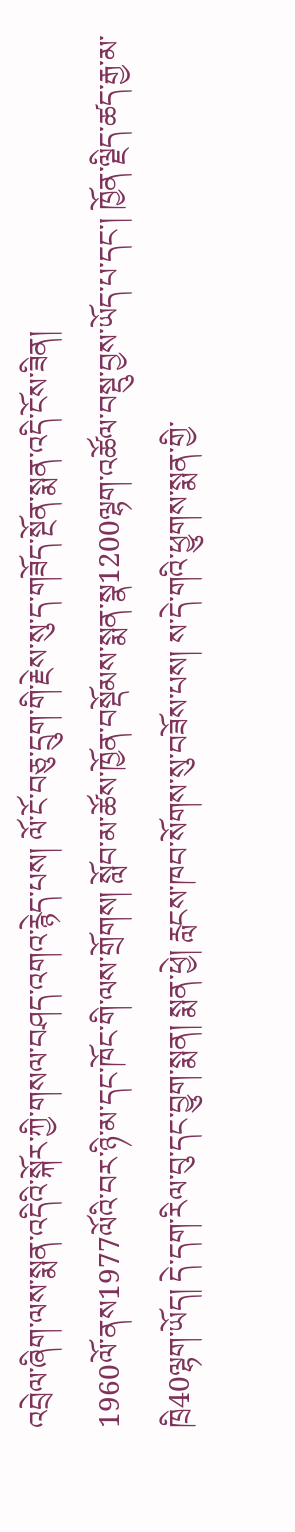འབྲེལ་ཞིག་ལས་སྨན་འདིའི་སྐོར་ཀྱི་གསལ་བཤད་འགའ་རྙེད་པས། ལོ་ངོ་བཅུ་དྲུག་གི་རྗེས་སུ་ད་གཟོད་སྔོན་སྨན་འདི་ངོས་ཟིན།
1960ལོ་ནས1977ལོའི་བར་ཉི་མ་དང་ཁོང་གི་ལས་གྲོགས། སློབ་མ་ཚོས་ཁྱོན་བསྡོམས་སྨན་སྣ1200ལྷག་འཚོལ་བསྡུ་བྱས་ཡོད་པ་དང་། ཁྱོན་ལྗིད་ཚད་རྒྱ་མ་ཁྲི40ལྷག་ཡོད། དེ་དག་རིལ་བུ་དང་བྱུག་སྨན། སྨན་ཕྱེ། རླངས་ཁབ་སོགས་སུ་བཟོས་པས། ས་དེ་གའི་ཕྱུགས་སྨན་གྱི་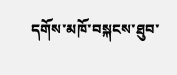དགོས་མཁོ་བསྐངས་ཐུབ་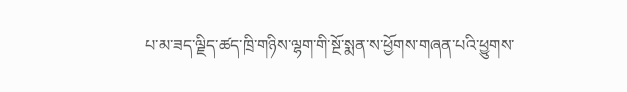པ་མ་ཟད་ལྗིད་ཚད་ཁྲི་གཉིས་ལྷག་གི་སྔོ་སྨན་ས་ཕྱོགས་གཞན་པའི་ཕྱུགས་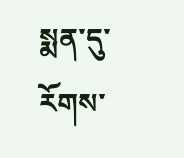སྨན་དུ་རོགས་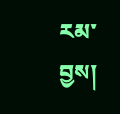རམ་བྱས།